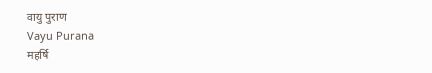वायु पुराण
Vayu Purana
महर्षि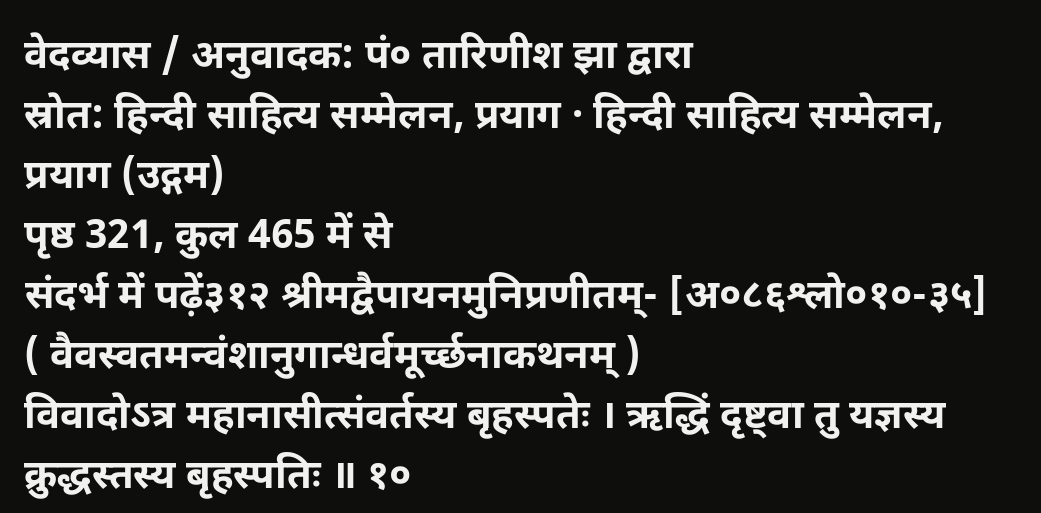वेदव्यास / अनुवादक: पं० तारिणीश झा द्वारा
स्रोत: हिन्दी साहित्य सम्मेलन, प्रयाग · हिन्दी साहित्य सम्मेलन, प्रयाग (उद्गम)
पृष्ठ 321, कुल 465 में से
संदर्भ में पढ़ें३१२ श्रीमद्वैपायनमुनिप्रणीतम्- [अ०८६श्लो०१०-३५]
( वैवस्वतमन्वंशानुगान्धर्वमूर्च्छनाकथनम् )
विवादोऽत्र महानासीत्संवर्तस्य बृहस्पतेः । ऋद्धिं दृष्ट्वा तु यज्ञस्य क्रुद्धस्तस्य बृहस्पतिः ॥ १०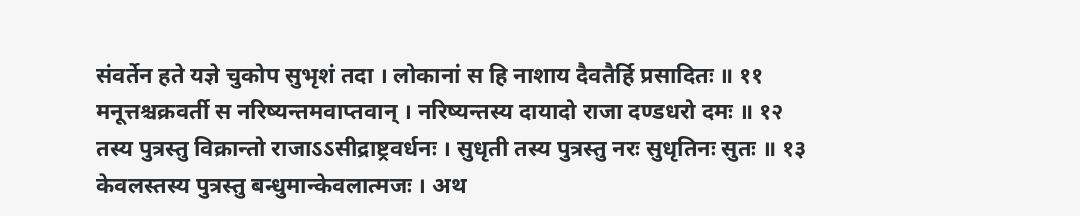संवर्तेन हते यज्ञे चुकोप सुभृशं तदा । लोकानां स हि नाशाय दैवतैर्हि प्रसादितः ॥ ११
मनूत्तश्चक्रवर्ती स नरिष्यन्तमवाप्तवान् । नरिष्यन्तस्य दायादो राजा दण्डधरो दमः ॥ १२
तस्य पुत्रस्तु विक्रान्तो राजाऽऽसीद्राष्ट्रवर्धनः । सुधृती तस्य पुत्रस्तु नरः सुधृतिनः सुतः ॥ १३
केवलस्तस्य पुत्रस्तु बन्धुमान्केवलात्मजः । अथ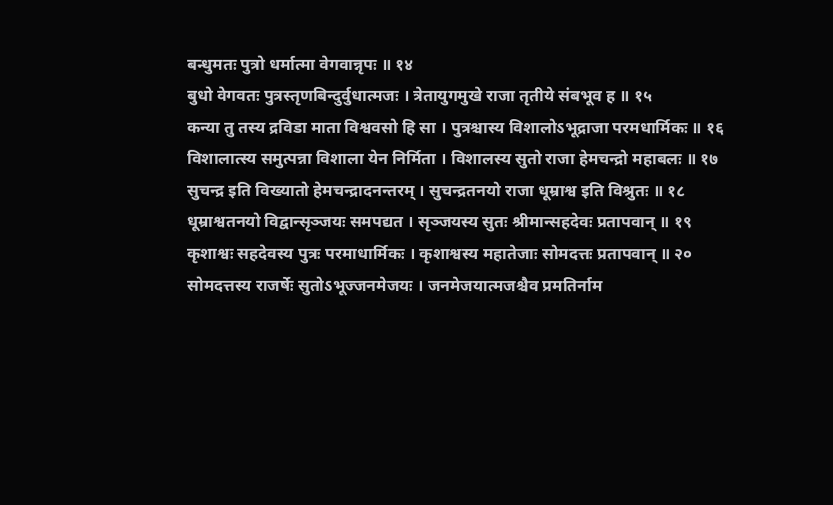बन्धुमतः पुत्रो धर्मात्मा वेगवान्नृपः ॥ १४
बुधो वेगवतः पुत्रस्तृणबिन्दुर्वुधात्मजः । त्रेतायुगमुखे राजा तृतीये संबभूव ह ॥ १५
कन्या तु तस्य द्रविडा माता विश्ववसो हि सा । पुत्रश्चास्य विशालोऽभूद्राजा परमधार्मिकः ॥ १६
विशालात्स्य समुत्पन्ना विशाला येन निर्मिता । विशालस्य सुतो राजा हेमचन्द्रो महाबलः ॥ १७
सुचन्द्र इति विख्यातो हेमचन्द्रादनन्तरम् । सुचन्द्रतनयो राजा धूम्राश्व इति विश्रुतः ॥ १८
धूम्राश्वतनयो विद्वान्सृञ्जयः समपद्यत । सृञ्जयस्य सुतः श्रीमान्सहदेवः प्रतापवान् ॥ १९
कृशाश्वः सहदेवस्य पुत्रः परमाधार्मिकः । कृशाश्वस्य महातेजाः सोमदत्तः प्रतापवान् ॥ २०
सोमदत्तस्य राजर्षेः सुतोऽभूज्जनमेजयः । जनमेजयात्मजश्चैव प्रमतिर्नाम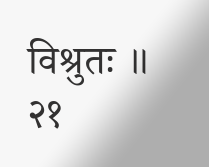विश्रुतः ॥ २१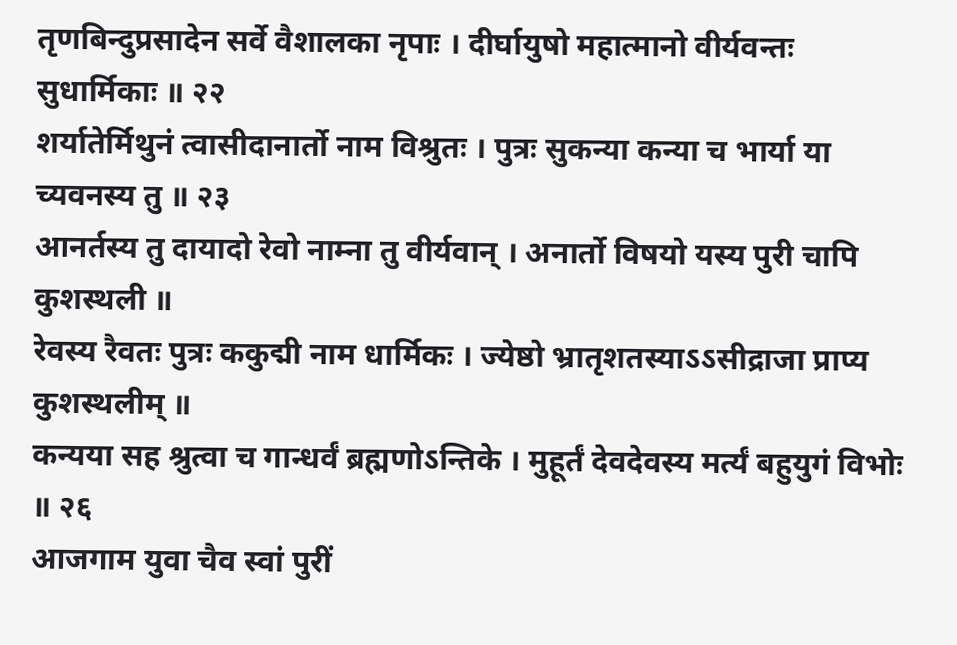तृणबिन्दुप्रसादेन सर्वे वैशालका नृपाः । दीर्घायुषो महात्मानो वीर्यवन्तः सुधार्मिकाः ॥ २२
शर्यातेर्मिथुनं त्वासीदानार्तो नाम विश्रुतः । पुत्रः सुकन्या कन्या च भार्या या च्यवनस्य तु ॥ २३
आनर्तस्य तु दायादो रेवो नाम्ना तु वीर्यवान् । अनार्तो विषयो यस्य पुरी चापि कुशस्थली ॥
रेवस्य रैवतः पुत्रः ककुद्मी नाम धार्मिकः । ज्येष्ठो भ्रातृशतस्याऽऽसीद्राजा प्राप्य कुशस्थलीम् ॥
कन्यया सह श्रुत्वा च गान्धर्वं ब्रह्मणोऽन्तिके । मुहूर्तं देवदेवस्य मर्त्यं बहुयुगं विभोः ॥ २६
आजगाम युवा चैव स्वां पुरीं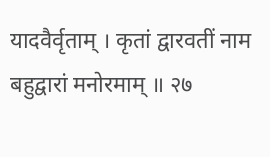यादवैर्वृताम् । कृतां द्वारवतीं नाम बहुद्वारां मनोरमाम् ॥ २७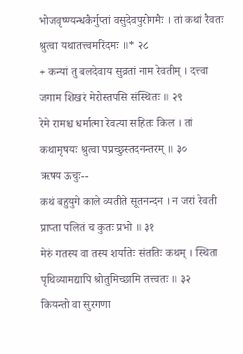भोजवृष्ण्यन्धकैर्गुप्तां वसुदेवपुरोगमैः । तां कथां रैवतः श्रुत्वा यथातत्त्वमरिंदमः ॥* २८
+ कन्यां तु बलदेवाय सुव्रतां नाम रेवतीम् । दत्त्वा जगाम शिखरं मेरोस्तपसि संस्थितः ॥ २९
रेमे रामश्च धर्मात्मा रेवत्या सहितः किल । तां कथामृषयः श्रुत्वा पप्रच्छुस्तदनन्तरम् ॥ ३०
ऋषय ऊचुः--
कथं बहुयुगे काले व्यतीते सूतनन्दन । न जरां रेवती प्राप्ता पलितं च कुतः प्रभो ॥ ३१
मेरुं गतस्य वा तस्य शर्यातेः संततिः कथम् । स्थिता पृथिव्यामद्यापि श्रोतुमिच्छामि तत्त्वतः ॥ ३२
कियन्तो वा सुरगणा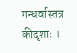गन्धर्वास्तत्र कीदृशाः ।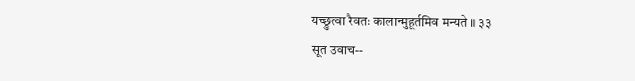यच्छ्रुत्वा रैवतः कालान्मुहूर्तमिव मन्यते ॥ ३३
सूत उवाच--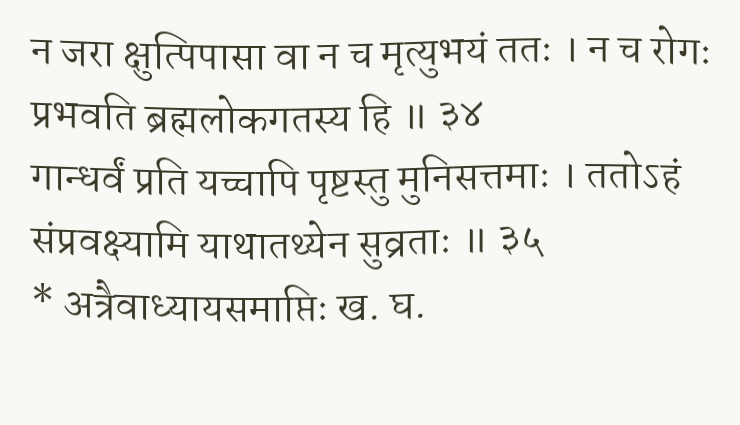न जरा क्षुत्पिपासा वा न च मृत्युभयं ततः । न च रोगः प्रभवति ब्रह्मलोकगतस्य हि ॥ ३४
गान्धर्वं प्रति यच्चापि पृष्टस्तु मुनिसत्तमाः । ततोऽहं संप्रवक्ष्यामि याथातथ्येन सुव्रताः ॥ ३५
* अत्रैवाध्यायसमाप्तिः ख. घ.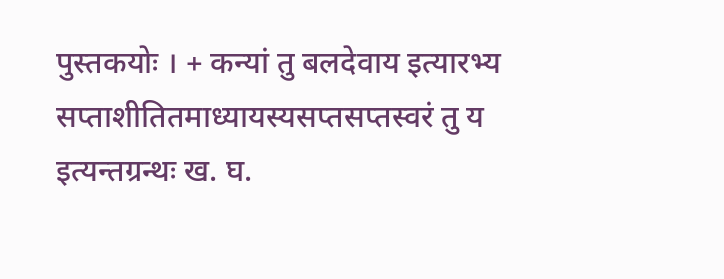पुस्तकयोः । + कन्यां तु बलदेवाय इत्यारभ्य सप्ताशीतितमाध्यायस्यसप्तसप्तस्वरं तु य इत्यन्तग्रन्थः ख. घ.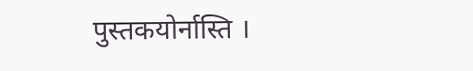पुस्तकयोर्नास्ति ।